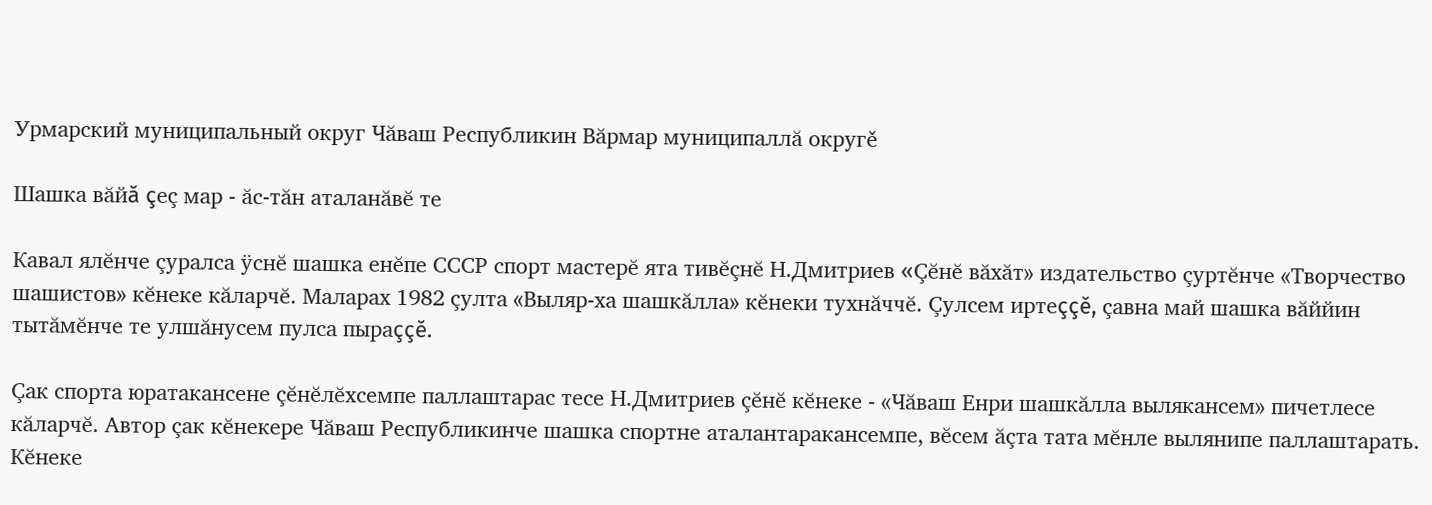Урмарский муниципальный округ Чăваш Республикин Вăрмар муниципаллă округě

Шашка вăйă çеç мар - ăс-тăн аталанăвĕ те

Кавал ялĕнче çуралса ÿснĕ шашка енĕпе СССР спорт мастерĕ ята тивĕçнĕ Н.Дмитриев «Çĕнĕ вăхăт» издательство çуртĕнче «Творчество шашистов» кĕнеке кăларчĕ. Маларах 1982 çулта «Выляр-ха шашкăлла» кĕнеки тухнăччĕ. Çулсем иртеççĕ, çавна май шашка вăййин тытăмĕнче те улшăнусем пулса пыраççĕ.

Çак спорта юратакансене çĕнĕлĕхсемпе паллаштарас тесе Н.Дмитриев çĕнĕ кĕнеке - «Чăваш Енри шашкăлла вылякансем» пичетлесе кăларчĕ. Автор çак кĕнекере Чăваш Республикинче шашка спортне аталантаракансемпе, вĕсем ăçта тата мĕнле вылянипе паллаштарать. Кĕнеке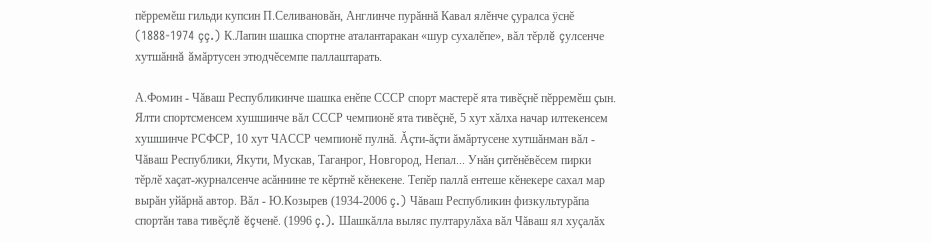пĕрремĕш гильди купсин П.Селивановăн, Англинче пурăннă Кавал ялĕнче çуралса ÿснĕ (1888-1974 çç.) К.Лапин шашка спортне аталантаракан «шур сухалĕпе», вăл тĕрлĕ çулсенче хутшăннă ăмăртусен этюдчĕсемпе паллаштарать.

А.Фомин - Чăваш Республикинче шашка енĕпе СССР спорт мастерĕ ята тивĕçнĕ пĕрремĕш çын. Ялти спортсменсем хушшинче вăл СССР чемпионĕ ята тивĕçнĕ, 5 хут хăлха начар илтекенсем хушшинче РСФСР, 10 хут ЧАССР чемпионĕ пулнă. Ăçти-ăçти ăмăртусене хутшăнман вăл - Чăваш Республики, Якути, Мускав, Таганрог, Новгород, Непал... Унăн çитĕнĕвĕсем пирки тĕрлĕ хаçат-журналсенче асăннине те кĕртнĕ кĕнекене. Тепĕр паллă ентеше кĕнекере сахал мар вырăн уйăрнă автор. Вăл - Ю.Козырев (1934-2006 ç.) Чăваш Республикин физкультурăпа спортăн тава тивĕçлĕ ĕçченĕ. (1996 ç.). Шашкăлла выляс пултарулăха вăл Чăваш ял хуçалăх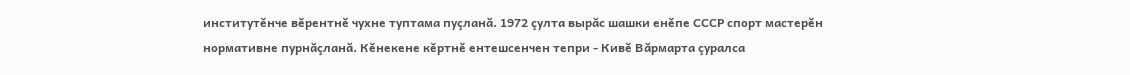институтĕнче вĕрентнĕ чухне туптама пуçланă. 1972 çулта вырăс шашки енĕпе СССР спорт мастерĕн нормативне пурнăçланă. Кĕнекене кĕртнĕ ентешсенчен тепри - Кивĕ Вăрмарта çуралса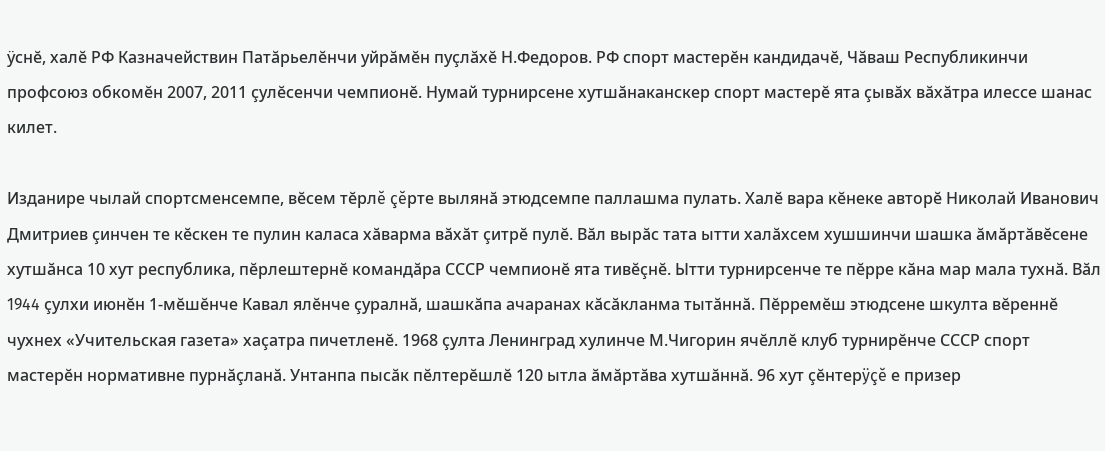ÿснĕ, халĕ РФ Казначействин Патăрьелĕнчи уйрăмĕн пуçлăхĕ Н.Федоров. РФ спорт мастерĕн кандидачĕ, Чăваш Республикинчи профсоюз обкомĕн 2007, 2011 çулĕсенчи чемпионĕ. Нумай турнирсене хутшăнаканскер спорт мастерĕ ята çывăх вăхăтра илессе шанас килет.

Изданире чылай спортсменсемпе, вĕсем тĕрлĕ çĕрте вылянă этюдсемпе паллашма пулать. Халĕ вара кĕнеке авторĕ Николай Иванович Дмитриев çинчен те кĕскен те пулин каласа хăварма вăхăт çитрĕ пулĕ. Вăл вырăс тата ытти халăхсем хушшинчи шашка ăмăртăвĕсене хутшăнса 10 хут республика, пĕрлештернĕ командăра СССР чемпионĕ ята тивĕçнĕ. Ытти турнирсенче те пĕрре кăна мар мала тухнă. Вăл 1944 çулхи июнĕн 1-мĕшĕнче Кавал ялĕнче çуралнă, шашкăпа ачаранах кăсăкланма тытăннă. Пĕрремĕш этюдсене шкулта вĕреннĕ чухнех «Учительская газета» хаçатра пичетленĕ. 1968 çулта Ленинград хулинче М.Чигорин ячĕллĕ клуб турнирĕнче СССР спорт мастерĕн нормативне пурнăçланă. Унтанпа пысăк пĕлтерĕшлĕ 120 ытла ăмăртăва хутшăннă. 96 хут çĕнтерÿçĕ е призер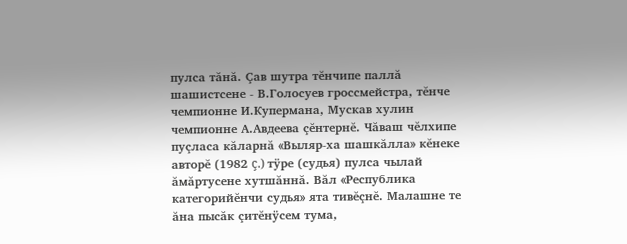пулса тăнă. Çав шутра тĕнчипе паллă шашистсене - В.Голосуев гроссмейстра, тĕнче чемпионне И.Купермана, Мускав хулин чемпионне А.Авдеева çĕнтернĕ. Чăваш чĕлхипе пуçласа кăларнă «Выляр-ха шашкăлла» кĕнеке авторĕ (1982 ç.) тÿре (судья) пулса чылай ăмăртусене хутшăннă. Вăл «Республика категорийĕнчи судья» ята тивĕçнĕ. Малашне те ăна пысăк çитĕнÿсем тума,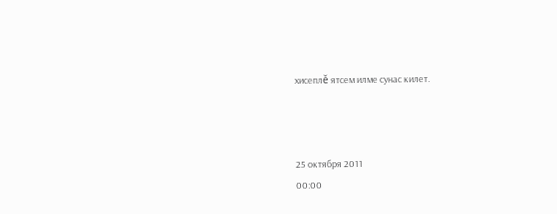хисеплĕ ятсем илме сунас килет.



25 октября 2011
00:00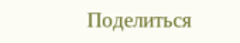Поделиться